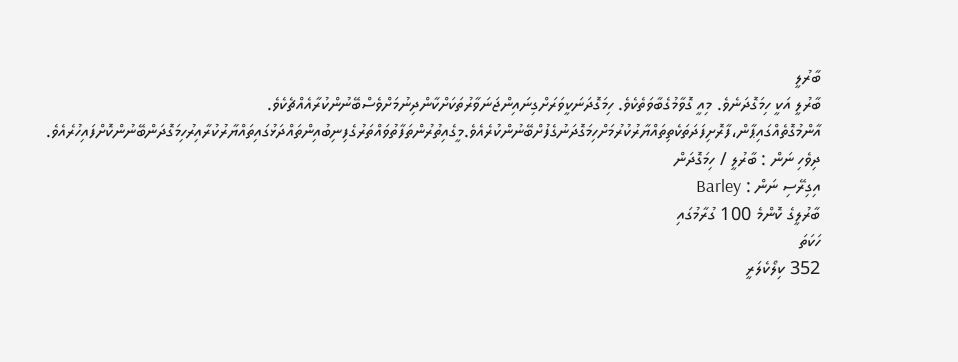ބާރުލީ
ބާރުލީ އަކީ ހިމަގޮދަނެވެ. މިއީ ގޮވާމުގެބާވަތެކެވެ. ހިމަގޮދަނަކީވަރަށްގިނައިންޖަނަވާރުތަކަށްކާންދިނުމަށްވެސްބޭނުންކުރާއެއްޗެކެވެ.
އާންމުގޮތެއްގައިޕާން،ފާރޮށިފަދަތަކެތިތައްޔާރުކުރުމަށްހިމަގޮދަނުގެފުށްބޭނުންކުރެއެވެ.މީގެއިތުރުންތަފާތުވައްތަރުގެފިނިބުއިންތައްދަޅުގައިތައްޔާރުކުރާއިރުހިމަގޮދަންބޭނުންކޮށްފައިހުރެއެވެ.
ދިވެހި ނަން : ބާރުލީ / ހިމަގޮދަން
އިގިރޭސި ނަން : Barley
ބާރުލީގެ ކޮންމެ 100 ގުރާމުގައި
ހަކަތަ
352 ކިލޯކެލަރީ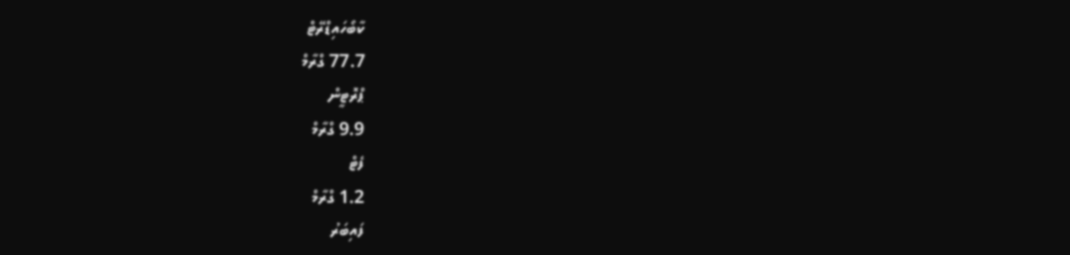ކާބޯހައިޑްރޭޓް
77.7 ގްރާމް
ޕްރޮޓީން
9.9 ގްރާމް
ފެޓް
1.2 ގްރާމް
ފައިބަރު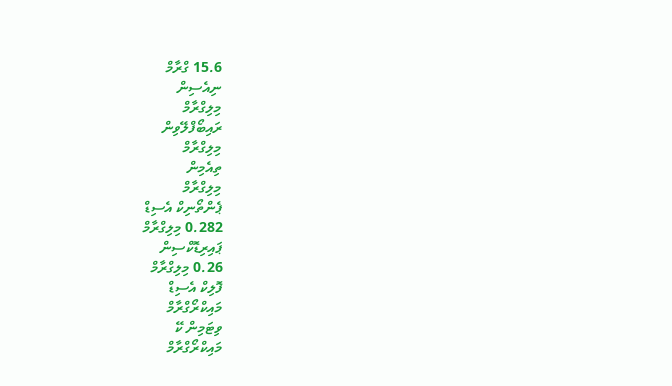15.6 ގްރާމް
ނިއެސިން
މިލިގްރާމް
ރައިބޯފްލޭވިން
މިލިގްރާމް
ތިއެމިން
މިލިގްރާމް
ޕެންތޯނިކް އެސިޑް
0.282 މިލިގްރާމް
ޕައިރިޑޮކްސިން
0.26 މިލިގްރާމް
ފޮލިކް އެސިޑް
މައިކްރޯގްރާމް
ވިޓަމިން ކޭ
މައިކްރޯގްރާމް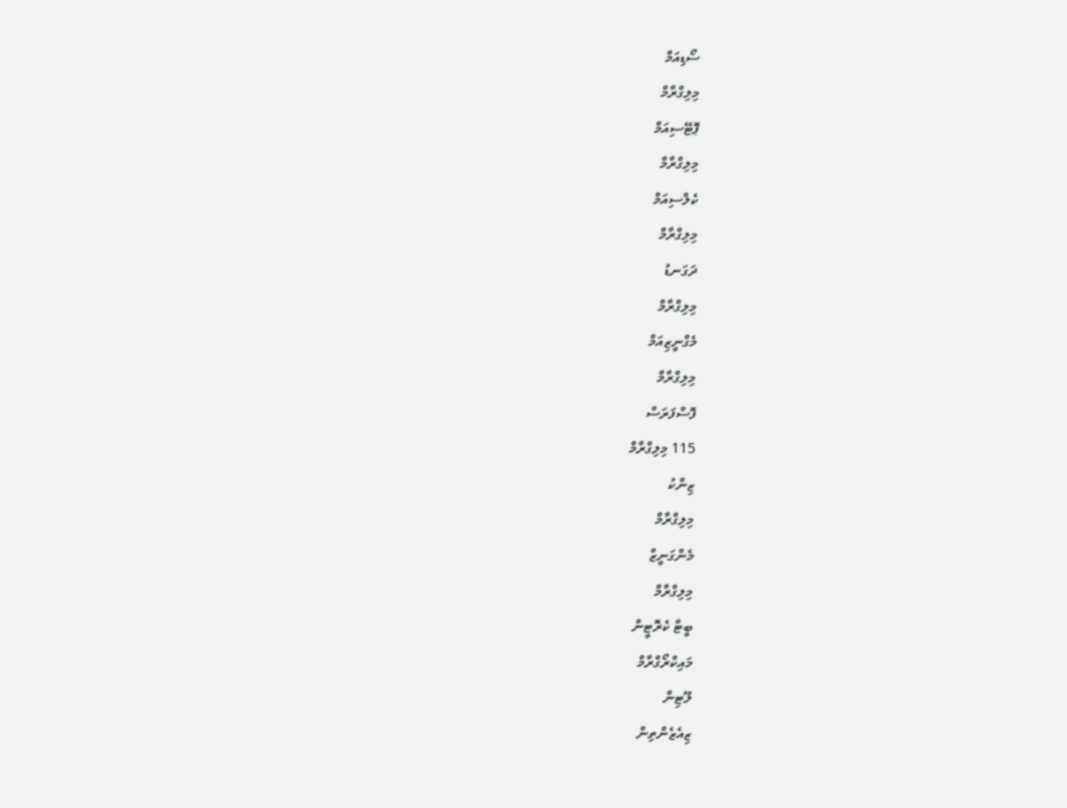ސޯޑިއަމް
މިލިގްރާމް
ޕޮޓޭސިއަމް
މިލިގްރާމް
ކެލްސިއަމް
މިލިގްރާމް
ދަގަނޑު
މިލިގްރާމް
މެގްނީޒިއަމް
މިލިގްރާމް
ފޮސްފަރަސް
115 މިލިގްރާމް
ޒިންކު
މިލިގްރާމް
މެންގަނީޒް
މިލިގްރާމް
ބީޓާ ކެރޮޓީން
މައިކްރޯގްރާމް
ލޫޓިން
ޒިއެޒެންތިން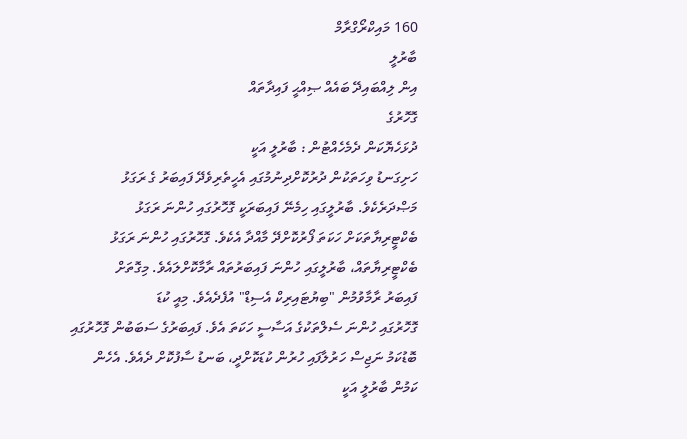160 މައިކްރޯގްރާމް
ބާރުލީ
އިން ލިއްބައިދޭ ބައެއް ޞިއްޙީ ފައިދާތައް
ގޮހޮރުގެ
ދުޅަހެޔޮކަން ދެމެހެއްޓުން : ބާރުލީ އަކީ
ހަށިގަނޑު ވިހަތަކުން ދުރުކޮށްދިނުމުގައި އެހީތެރިވެދޭ ފައިބަރު ގެ ރަގަޅު
މަޞްދަރެކެވެ. ބާރުލީގައި ހިމެނޭ ފައިބަރަކީ ގޮހޮރުގައި ހުންނަ ރަގަޅު
ބެކްޓީރިޔާތަކަށް ހަކަތަ ފޯރުކޮށްދޭ މާއްދާ އެކެވެ. ގޮހޮރުގައި ހުންނަ ރަގަޅު
ބެކްޓީރިޔާތައް، ބާރުލީގައި ހުންނަ ފައިބަރުތައް ރާމާކޮށްލައެވެ. މިގޮތަށް
ފައިބަރު ރާމާވުމުން "ބިޔުޓައިރިކް އެސިޑް" އުފެދެއެވެ. މިއީ ކުޑަ
ގޮހޮރުގައި ހުންނަ ސެލްތަކުގެ އަސާސީ ހަކަތަ އެވެ. ފައިބަރުގެ ސަބަބުން ގޮހޮރުގައި
ބޮޑުކަމު ނަޖިސް ހަރުލާފައި ހުރުން ކުޑަކޮށްދީ، ބަނޑު ސާފުކޮށް ދެއެވެ. އެހެން
ކަމުން ބާރުލީ އަކީ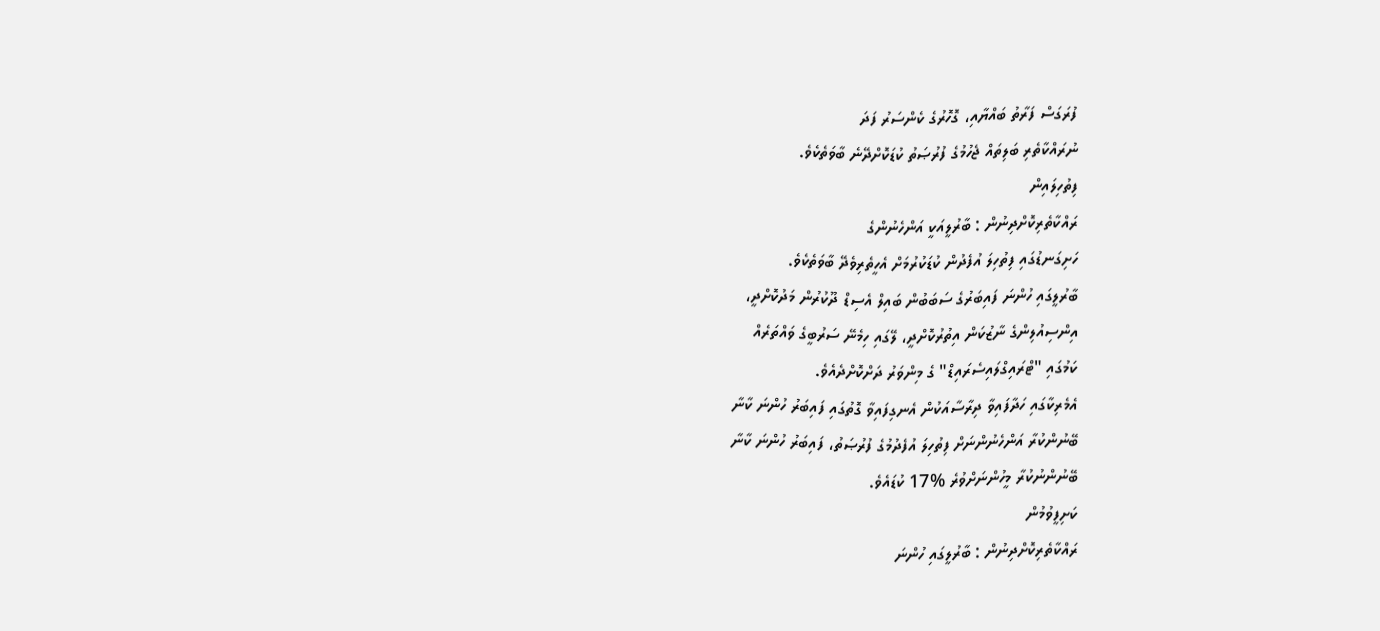ފުރަގަސް ފަރާތު ބައްޔާއި، ގޮހޮރުގެ ކެންސަރު ފަދަ
ނުރައްކާތެރި ބަލިތައް ޖެހުމުގެ ފުރުޞަތު ކުޑަކޮށްދޭނެ ބާވަތެކެވެ.
ފިތުހިލައިން
ރައްކާތެރިކޮށްދިނުން : ބާރުލީއަކީ އަންހެނުންގެ
ހަށިގަނޑުގައި ފިތުހިލަ އުފެދުން ކުޑަކުރުމަށް އެހީތެރިވެދޭ ބާވަތެކެވެ.
ބާރުލީގައި ހުންނަ ފައިބަރުގެ ސަބަބުން ބައިލް އެސިޑް ދޫކުރުން މަދުކޮށްދީ،
އިންސިއުލިންގެ ނާޒުކަން އިތުރުކޮށްދީ، ލޭގައި ހިމެނޭ ސަރުބީގެ ވައްތަރެއް
ކަމުގައި "ޓްރައިގްލައިސެރައިޑް" ގެ މިންވަރު ދަށްކޮށްދެއެވެ.
އެމެރިކާގައި ހަދާފައިވާ ދިރާސާއަކުން އެނގިފައިވާ ގޮތުގައި ފައިބަރު ހުންނަ ކާނާ
ބޭނުންކުރާ އަންހެނުންނަށް ފިތުހިލަ އުފެދުމުގެ ފުރުޞަތު، ފައިބަރު ހުންނަ ކާނާ
ބޭނުންނުކުރާ މީހުންނަށްވުރެ %17 ކުޑައެވެ.
ކަށިފީވުމުން
ރައްކާތެރިކޮށްދިނުން : ބާރުލީގައި ހުންނަ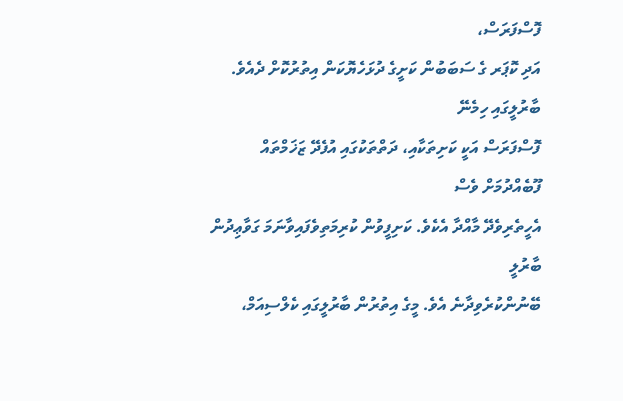ފޮސްފަރަސް،
އަދި ކޮޕަރ ގެ ސަބަބުން ކަށީގެ ދުޅަހެޔޮކަން އިތުރުކޮށް ދެއެވެ. ބާރުލީގައި ހިމެނޭ
ފޮސްފަރަސް އަކީ ކަށިތަކާއި، ދަތްތަކުގައި އުފެދޭ ޒަޚަމްތައް ފޫބެއްދުމަށް ވެސް
އެހީތެރިވެދޭ މާއްދާ އެކެވެ. ކަށިފީވުން ކުރިމަތިވެފައިވާނަމަ ގަވާޢިދުން ބާރުލީ
ބޭނުންކުރެވިދާނެ އެވެ. މީގެ އިތުރުން ބާރުލީގައި ކެލްސިއަމް،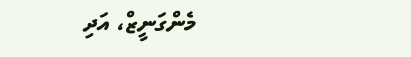މެންގަނީޒް، އަދި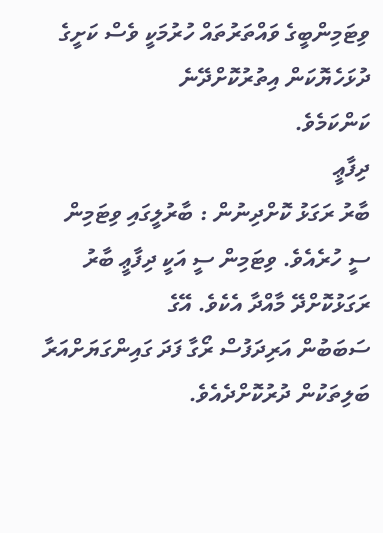ވިޓަމިންބީގެ ވައްތަރުތައް ހުރުމަކީ ވެސް ކަށީގެ ދުޅަހެޔޮކަން އިތުރުކޮށްދޭނެ
ކަންކަމެވެ.
ދިފާޢީ
ބާރު ރަގަޅު ކޮށްދިނުން : ބާރުލީގައި ވިޓަމިން
ސީ ހުރެއެވެ. ވިޓަމިން ސީ އަކީ ދިފާޢީ ބާރު ރަގަޅުކޮށްދޭ މާއްދާ އެކެވެ. އޭގެ
ސަބަބުން އަރިދަފުސް ރޯގާ ފަދަ ގައިންގަޔަށްއަރާ ބަލިތަކުން ދުރުކޮށްދެއެވެ.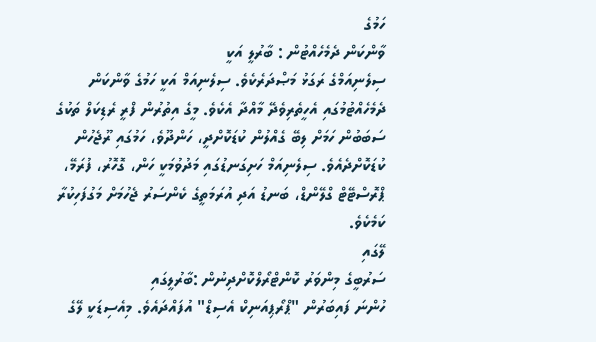ހަމުގެ
ވާންކަން ދެމެހެއްޓުން : ބާރުލީ އަކީ
ސިލެނިއަމްގެ ރަގަޅު މަޞްދަރެކެވެ. ސިލެނިއަމް އަކީ ހަމުގެ ވާންކަން
ދެމެހެއްޓުމުގައި އެހީތެރިވެދޭ މާއްދާ އެކެވެ. މީގެ އިތުރުން ފްރީ ރެޑިކަލް ތަކުގެ
ސަބަބުން ހަމަށް ލިބޭ ގެއްލުން ކުޑަކޮށްދީ، ހަންދޫވެ، ހަމުގައި ރޫޖެހުން
ކުޑަކޮށްދެއެވެ. ސިލެނިއަމް ހަށިގަނޑުގައި މަދުވުމަކީ ހަން، ގޮހޮރު، ފުރަމޭ،
ޕްރޮސްޓޭޓް ގްލޭންޑް، ބަނޑު އަދި އުރަމަތީގެ ކެންސަރު ޖެހުމަށް މަގުފަހިކުރާ
ކަމެކެވެ.
ލޭގައި
ސަރުބީގެ މިންވަރު ކޮންޓްރޯލްކޮށްދިނުން :ބާރުލީގައި
ހުންނަ ފައިބަރުން "ޕްރޯޕިއަނިކް އެސިޑް" އުފައްދައެވެ. މިއެސިޑަކީ ލޭގެ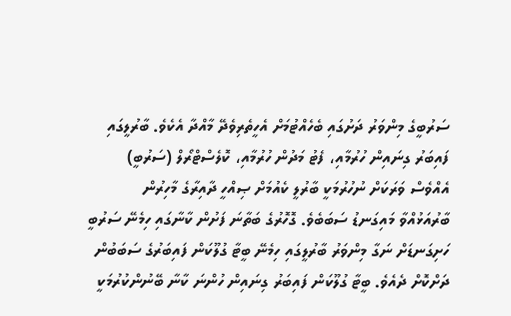ސަރުބީގެ މިންވަރު ދަށުގައި ބެހެއްޓުމަށް އެހީތެރިވެދޭ މާއްދާ އެކެވެ. ބާރުލީގައި
ފައިބަރު ގިނައިން ހުރުމާއި، ފެޓު މަދުން ހުރުމާއި، ކޮލެސްޓްރޯލް (ސަރުބީ)
އެއްވެސް ވަރަކަށް ނުހުރުމަކީ ބާރުލީ ކެއުމަށް ޞިއްހީ ދާއިރާގެ މާހިރުން
ބާރުއަޅުއްވާ މައިގަނޑު ސަބަބެވެ. ގޮހޮރުގެ ބަތާނަ ފަށުން ކާނާގައި ހިމެނޭ ސަރުބީ
ހަށިގަނޑަށް ނަގާ މިންވަރު ބާރުލީގައި ހިމެނޭ ބީޓާ ގުލޫކަން ފައިބަރުގެ ސަބަބުން
ދަށްކޮށް ދެއެވެ. ބީޓާ ގުލޫކަން ފައިބަރު ގިނައިން ހުންނަ ކާނާ ބޭނުންކުރުމަކީ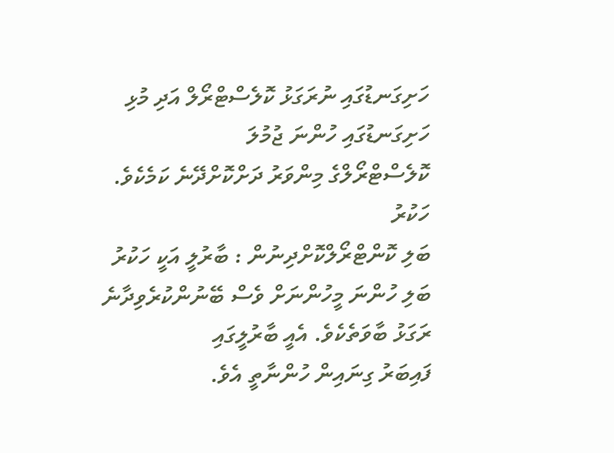ހަށިގަނޑުގައި ނުރަގަޅު ކޮލެސްޓްރޯލް އަދި މުޅި ހަށިގަނޑުގައި ހުންނަ ޖުމުލަ
ކޮލެސްޓްރޯލްގެ މިންވަރު ދަށްކޮށްދޭނެ ކަމެކެވެ.
ހަކުރު
ބަލި ކޮންޓްރޯލްކޮށްދިނުން : ބާރުލީ އަކީ ހަކުރު
ބަލި ހުންނަ މީހުންނަށް ވެސް ބޭނުންކުރެވިދާނެ ރަގަޅު ބާވަތެކެވެ. އެއީ ބާރުލީގައި
ފައިބަރު ގިނައިން ހުންނާތީ އެވެ.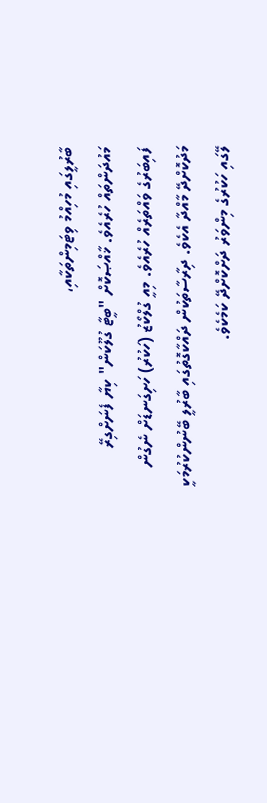ބާރުލީގައި މުހިއްމު ވިޓަމިންތަކާއި،
މައުދަންތައް ހުރެއެވެ. ޚާއްޞަކޮށް "ބީޓާ ގުލޫކަން" ކިޔާ ފެނަށްގިރޭ
ފައިބަރުގެ ވައްތަރެއް ހުރެއެވެ. މިއީ ގުލްކޯޒު (ހަކުރު) ހަށިގަނޑަށް ނެގުން
މަދުކޮށްދޭ މާއްދާ އެކެވެ. ދިރާސާތަކުން ދައްކާގޮތުގައި ބާރުލީ ބޭނުންކުރުމަކީ
ލޭގައި ހަކުރުގެ މިންވަރު ދަށްކޮށްދޭ ކަމެކެވެ.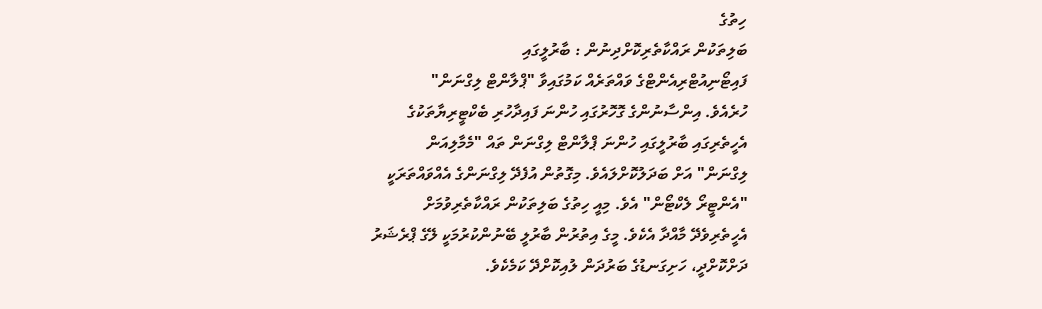ހިތުގެ
ބަލިތަކުން ރައްކާތެރިކޮށްދިނުން : ބާރުލީގައި
ފައިޓޯނިއުޓްރިއެންޓްގެ ވައްތަރެއް ކަމުގައިވާ "ޕްލާންޓް ލިގްނަން"
ހުރެއެވެ. އިންސާނުންގެ ގޮހޮރުގައި ހުންނަ ފައިދާހުރި ބެކްޓީރިޔާތަކުގެ
އެހީތެރިގައި ބާރުލީގައި ހުންނަ ޕްލާންޓް ލިގްނަން ތައް "މެމާލިއަން
ލިގްނަން" އަށް ބަދަލުކޮށްލައެވެ. މިގޮތުން އުފެދޭ ލިގްނަންގެ އެއްވައްތަރަކީ
"އެންޓީރޯ ލެކްޓޯން" އެވެ. މިއީ ހިތުގެ ބަލިތަކުން ރައްކާތެރިވުމަށް
އެހީތެރިވެދޭ މާއްދާ އެކެވެ. މީގެ އިތުރުން ބާރުލީ ބޭނުންކުރުމަކީ ލޭގެ ޕްރެޝަރު
ދަށްކޮށްދީ، ހަށިގަނޑުގެ ބަރުދަން ލުއިކޮށްދޭ ކަމެކެވެ.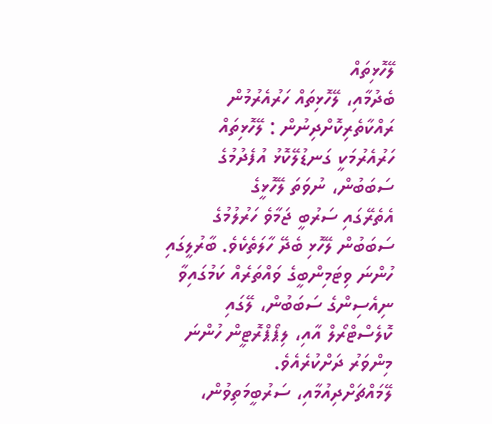ލޭހޮޅިތައް
ބެދުމާއި، ލޭހޮޅިތައް ހަރުއެރުމުން ރައްކާތެރިކޮށްދިނުން : ލޭހޮޅިތައް ހަރުއެރުމަކީ ގަނޑުލޭކޮޅު އުފެދުމުގެ ސަބަބުން، ނުވަތަ ލޭހޮޅީގެ
އެތެރޭގައި ސަރުބީ ޖަމާވެ ހަރުލުމުގެ ސަބަބުން ލޭހޮޅި ބެދޭ ހާލަތެކެވެ. ބާރުލީގައި
ހުންނަ ވިޓަމިންބީގެ ވައްތަރެއް ކަމުގައިވާ ނިއެސިންގެ ސަބަބުން، ލޭގައި
ކޮލެސްޓްރޯލް އާއި، ލިޕޯޕްރޮޓީން ހުންނަ މިންވަރު ދަށްކުރެއެވެ.
ލޭމައްޗަށްދިއުމާއި، ސަރުބީމަތިވުން،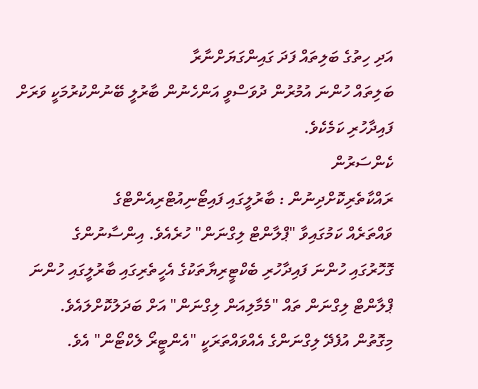އަދި ހިތުގެ ބަލިތައް ފަދަ ގައިންގަޔަށްނާރާ
ބަލިތައް ހުންނަ އުމުރުން ދުވަސްވީ އަންހެނުން ބާރުލީ ބޭނުންކުރުމަކީ ވަރަށް
ފައިދާހުރި ކަމެކެވެ.
ކެންސަރުން
ރައްކާތެރިކޮށްދިނުން : ބާރުލީގައި ފައިޓޯނިއުޓްރިއެންޓްގެ
ވައްތަރެއް ކަމުގައިވާ "ޕްލާންޓް ލިގްނަން" ހުރެއެވެ. އިންސާނުންގެ
ގޮހޮރުގައި ހުންނަ ފައިދާހުރި ބެކްޓީރިޔާތަކުގެ އެހީތެރިގައި ބާރުލީގައި ހުންނަ
ޕްލާންޓް ލިގްނަން ތައް "މެމާލިއަން ލިގްނަން" އަށް ބަދަލުކޮށްލައެވެ.
މިގޮތުން އުފެދޭ ލިގްނަންގެ އެއްވައްތަރަކީ "އެންޓީރޯ ލެކްޓޯން" އެވެ.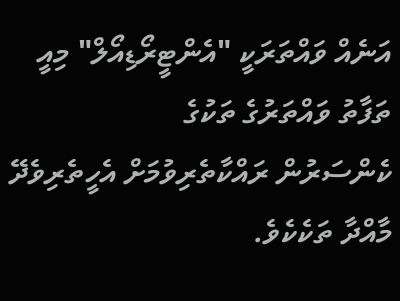އަނެއް ވައްތަރަކީ "އެންޓީރޯޑިއޯލް" މިއީ ތަފާތު ވައްތަރުގެ ތަކުގެ
ކެންސަރުން ރައްކާތެރިވުމަށް އެހީތެރިވެދޭ މާއްދާ ތަކެކެވެ.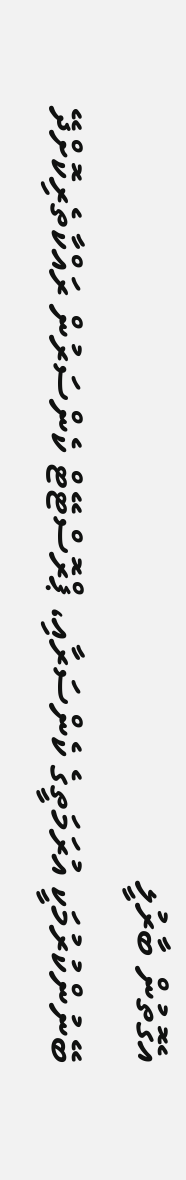އެގޮތުން ބާރުލީ
ބޭނުންކުރުމަކީ އުރަމަތީގެ ކެންސަރާއި، ޕްރޮސްޓޭޓް ކެންސަރުން ރައްކާތެރިކޮށްދޭ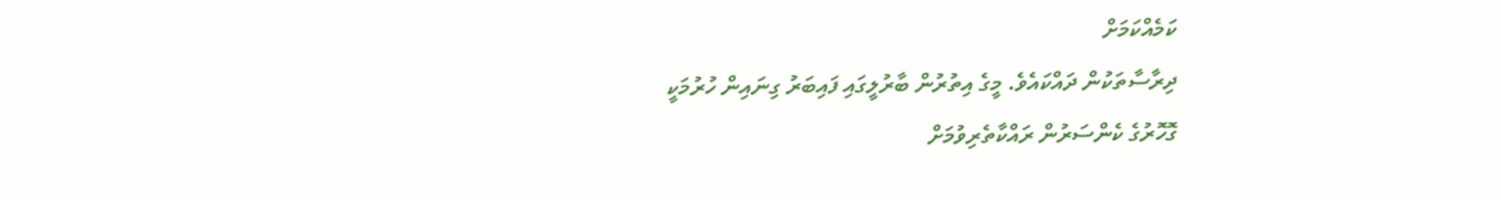ކަމެއްކަމަށް
ދިރާސާތަކުން ދައްކައެވެ. މީގެ އިތުރުން ބާރުލީގައި ފައިބަރު ގިނައިން ހުރުމަކީ
ގޮހޮރުގެ ކެންސަރުން ރައްކާތެރިވުމަށް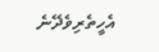އެހީތެރިވެދޭނެ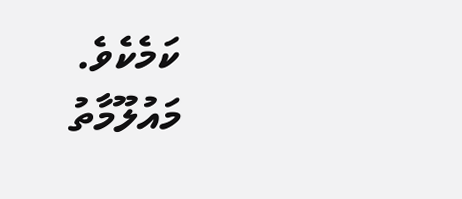ކަމެކެވެ.
މައުލޫމާތު